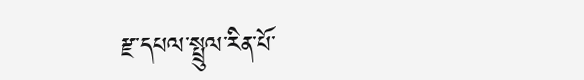རྫ་དཔལ་སྤྲུལ་རིན་པོ་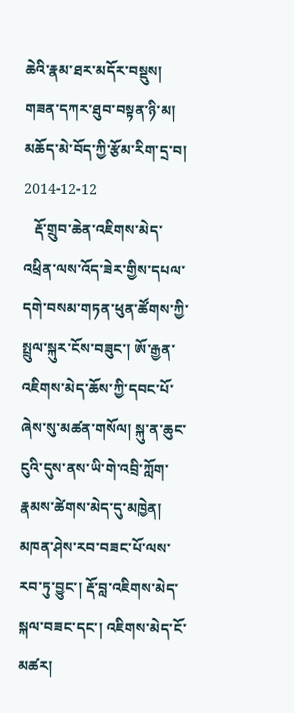ཆེའི་རྣམ་ཐར་མདོར་བསྡུས།
གཟན་དཀར་ཐུབ་བསྟན་ཉི་མ། མཆོད་མེ་བོད་ཀྱི་རྩོམ་རིག་དྲ་བ། 2014-12-12
   རྡོ་གྲུབ་ཆེན་འཇིགས་མེད་འཕྲིན་ལས་འོད་ཟེར་གྱིས་དཔལ་དགེ་བསམ་གཏན་ཕུན་ཚོགས་ཀྱི་སྤྲུལ་སྐུར་ངོས་བཟུང་། ཨོ་རྒྱན་འཇིགས་མེད་ཆོས་ཀྱི་དབང་པོ་ཞེས་སུ་མཚན་གསོལ། སྐུ་ན་ཆུང་ངུའི་དུས་ནས་ཡི་གེ་འབྲི་ཀློག་རྣམས་ཚེགས་མེད་དུ་མཁྱེན། མཁན་ཤེས་རབ་བཟང་པོ་ལས་རབ་ཏུ་བྱུང་། རྡོ་བླ་འཇིགས་མེད་སྐལ་བཟང་དང་། འཇིགས་མེད་ངོ་མཚར།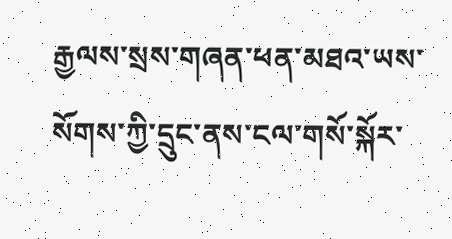རྒྱལས་སྲས་གཞན་ཕན་མཐའ་ཡས་སོགས་ཀྱི་དྲུང་ནས་ངལ་གསོ་སྐོར་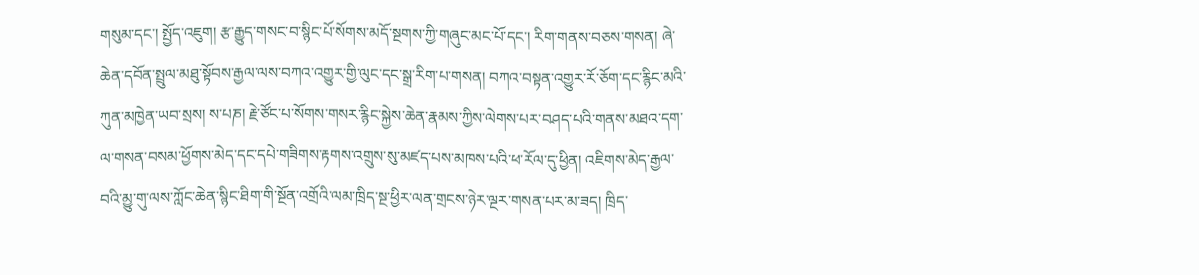གསུམ་དང་། སྤྱོད་འཇུག། རྩ་རྒྱུད་གསང་བ་སྙིང་པོ་སོགས་མདོ་སྔགས་ཀྱི་གཞུང་མང་པོ་དང་། རིག་གནས་བཅས་གསན། ཞེ་ཆེན་དབོན་སྤྲུལ་མཐུ་སྟོབས་རྒྱལ་ལས་བཀའ་འགྱུར་གྱི་ལུང་དང་སྒྲ་རིག་པ་གསན། བཀའ་བསྟན་འགྱུར་རོ་ཅོག་དང་རྙིང་མའི་ཀུན་མཁྱེན་ཡབ་སྲས། ས་པཎ། རྗེ་ཙོང་པ་སོགས་གསར་རྙིང་སྐྱེས་ཆེན་རྣམས་ཀྱིས་ལེགས་པར་བཤད་པའི་གནས་མཐའ་དག་ལ་གསན་བསམ་ཕྱོགས་མེད་དང་དཔེ་གཟིགས་རྟགས་འགྲུས་སུ་མཛད་པས་མཁས་པའི་ཕ་རོལ་དུ་ཕྱིན། འཇིགས་མེད་རྒྱལ་བའི་མྱུ་གུ་ལས་ཀློང་ཆེན་སྙིང་ཐིག་གི་སྔོན་འགྲོའི་ལམ་ཁྲིད་སྔ་ཕྱིར་ལན་གྲངས་ཉེར་ལྔར་གསན་པར་མ་ཟད། ཁྲིད་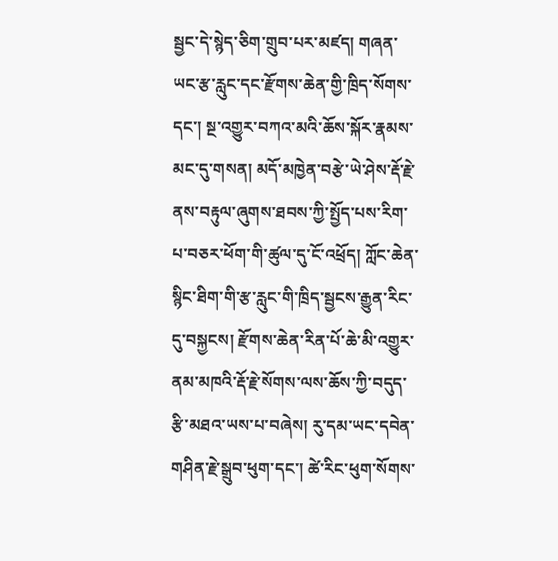སྦྱང་དེ་སྙེད་ཅིག་གྲུབ་པར་མཛད། གཞན་ཡང་རྩ་རླུང་དང་རྫོགས་ཆེན་གྱི་ཁྲིད་སོགས་དང་། སྔ་འགྱུར་བཀའ་མའི་ཆོས་སྐོར་རྣམས་མང་དུ་གསན། མདོ་མཁྱེན་བརྩེ་ཡེ་ཤེས་རྡོ་རྗེ་ནས་བརྟུལ་ཞུགས་ཐབས་ཀྱི་སྤྱོད་པས་རིག་པ་བཅར་ཕོག་གི་ཚུལ་དུ་ངོ་འཕྲོད། ཀློང་ཆེན་སྙིང་ཐིག་གི་རྩ་རླུང་གི་ཁྲིད་སྦྱངས་རྒྱུན་རིང་དུ་བསྐྱངས། རྫོགས་ཆེན་རིན་པོ་ཆེ་མི་འགྱུར་ནམ་མཁའི་རྡོ་རྗེ་སོགས་ལས་ཆོས་ཀྱི་བདུད་རྩི་མཐའ་ཡས་པ་བཞེས། རུ་དམ་ཡང་དབེན་གཤིན་རྗེ་སྒྲུབ་ཕུག་དང་། ཚེ་རིང་ཕུག་སོགས་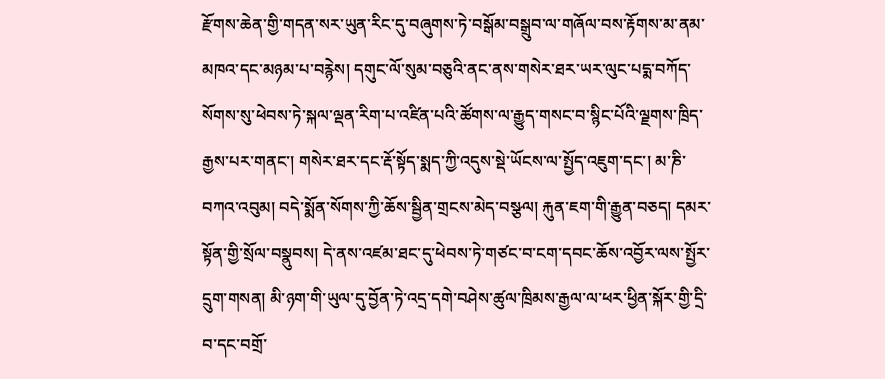རྫོགས་ཆེན་གྱི་གདན་སར་ཡུན་རིང་དུ་བཞུགས་ཏེ་བསྒོམ་བསྒྲུབ་ལ་གཞོལ་བས་རྟོགས་མ་ནམ་མཁའ་དང་མཉམ་པ་བརྙེས། དགུང་ལོ་སུམ་བཅུའི་ནང་ནས་གསེར་ཐར་ཡར་ལུང་པདྨ་བཀོད་སོགས་སུ་ཕེབས་ཏེ་སྐལ་ལྡན་རིག་པ་འཛིན་པའི་ཚོགས་ལ་རྒྱུད་གསང་བ་སྙིང་པོའི་ལྗགས་ཁྲིད་རྒྱས་པར་གནང་། གསེར་ཐར་དང་རྡོ་སྟོད་སྨད་ཀྱི་འདུས་སྡེ་ཡོངས་ལ་སྤྱོད་འཇུག་དང་། མ་ཎི་བཀའ་འབུམ། བདེ་སྨོན་སོགས་ཀྱི་ཆོས་སྦྱིན་གྲངས་མེད་བསྩལ། རྐུན་ཇག་གི་རྒྱུན་བཅད། དམར་སྟོན་གྱི་སྲོལ་བསྣུབས། དེ་ནས་འཛམ་ཐང་དུ་ཕེབས་ཏེ་གཙང་བ་ངག་དབང་ཆོས་འབྱོར་ལས་སྤྱོར་དྲུག་གསན། མི་ཉག་གི་ཡུལ་དུ་བྱོན་ཏེ་འདྲ་དགེ་བཤེས་ཚུལ་ཁྲིམས་རྒྱལ་ལ་ཕར་ཕྱིན་སྐོར་གྱི་དྲི་བ་དང་བགྲོ་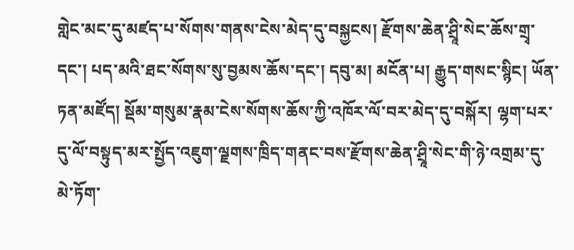གླེང་མང་དུ་མཛད་པ་སོགས་གནས་ངེས་མེད་དུ་བསྐྱངས། རྫོགས་ཆེན་ཤྲཱི་སེང་ཆོས་གྲྭ་དང་། པད་མའི་ཐང་སོགས་སུ་བྱམས་ཆོས་དང་། དབུ་མ། མངོན་པ། རྒྱུད་གསང་སྙིང། ཡོན་ཏན་མཛོད། སྡོམ་གསུམ་རྣམ་ངེས་སོགས་ཆོས་ཀྱི་འཁོར་ལོ་བར་མེད་དུ་བསྐོར། ལྷག་པར་དུ་ལོ་བསྟུད་མར་སྤྱོད་འཇུག་ལྗགས་ཁྲིད་གནང་བས་རྫོགས་ཆེན་ཤྲཱི་སེང་གི་ཉེ་འགྲམ་དུ་མེ་ཏོག་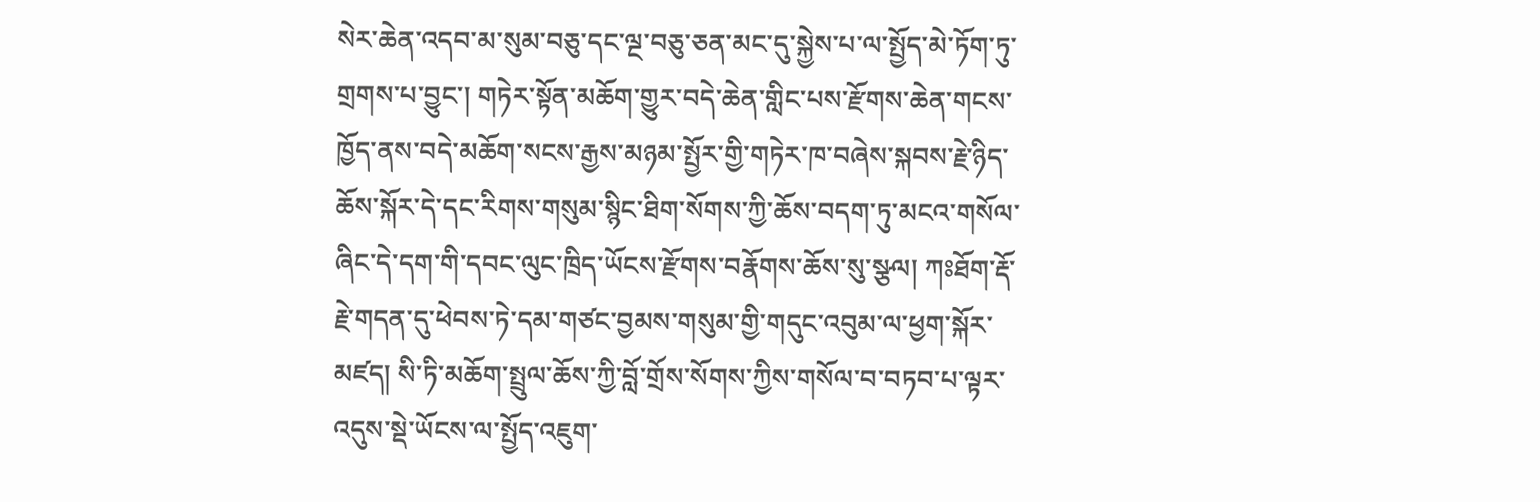སེར་ཆེན་འདབ་མ་སུམ་བཅུ་དང་ལྔ་བཅུ་ཅན་མང་དུ་སྐྱེས་པ་ལ་སྤྱོད་མེ་ཏོག་ཏུ་གྲགས་པ་བྱུང་། གཏེར་སྟོན་མཆོག་གྱུར་བདེ་ཆེན་གླིང་པས་རྫོགས་ཆེན་གངས་ཁྱོད་ནས་བདེ་མཆོག་སངས་རྒྱས་མཉམ་སྤྱོར་གྱི་གཏེར་ཁ་བཞེས་སྐབས་རྗེ་ཉིད་ཆོས་སྐོར་དེ་དང་རིགས་གསུམ་སྙིང་ཐིག་སོགས་ཀྱི་ཆོས་བདག་ཏུ་མངའ་གསོལ་ཞིང་དེ་དག་གི་དབང་ལུང་ཁྲིད་ཡོངས་རྫོགས་བརྣོགས་ཆོས་སུ་སྩལ། ཀཿཐོག་རྡོ་རྗེ་གདན་དུ་ཕེབས་ཏེ་དམ་གཙང་བྱམས་གསུམ་གྱི་གདུང་འབུམ་ལ་ཕྱག་སྐོར་མཛད། སི་ཏི་མཆོག་སྤྲུལ་ཆོས་ཀྱི་བློ་གྲོས་སོགས་ཀྱིས་གསོལ་བ་བཏབ་པ་ལྟར་འདུས་སྡེ་ཡོངས་ལ་སྤྱོད་འཇུག་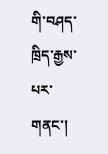གི་བཤད་ཁྲིད་རྒྱས་པར་གནང་།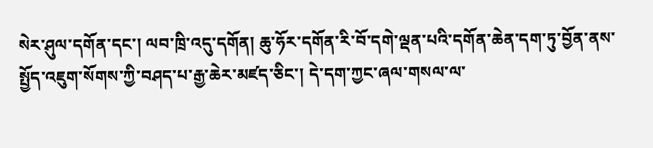སེར་ཤུལ་དགོན་དང་། ལབ་ཁྲི་འདུ་དགོན། ཆུ་ཧོར་དགོན་རི་བོ་དགེ་ལྡན་པའི་དགོན་ཆེན་དག་ཏུ་བྱོན་ནས་སྤྱོད་འཇུག་སོགས་ཀྱི་བཤད་པ་རྒྱ་ཆེར་མཛད་ཅིང་། དེ་དག་ཀྱང་ཞལ་གསལ་ལ་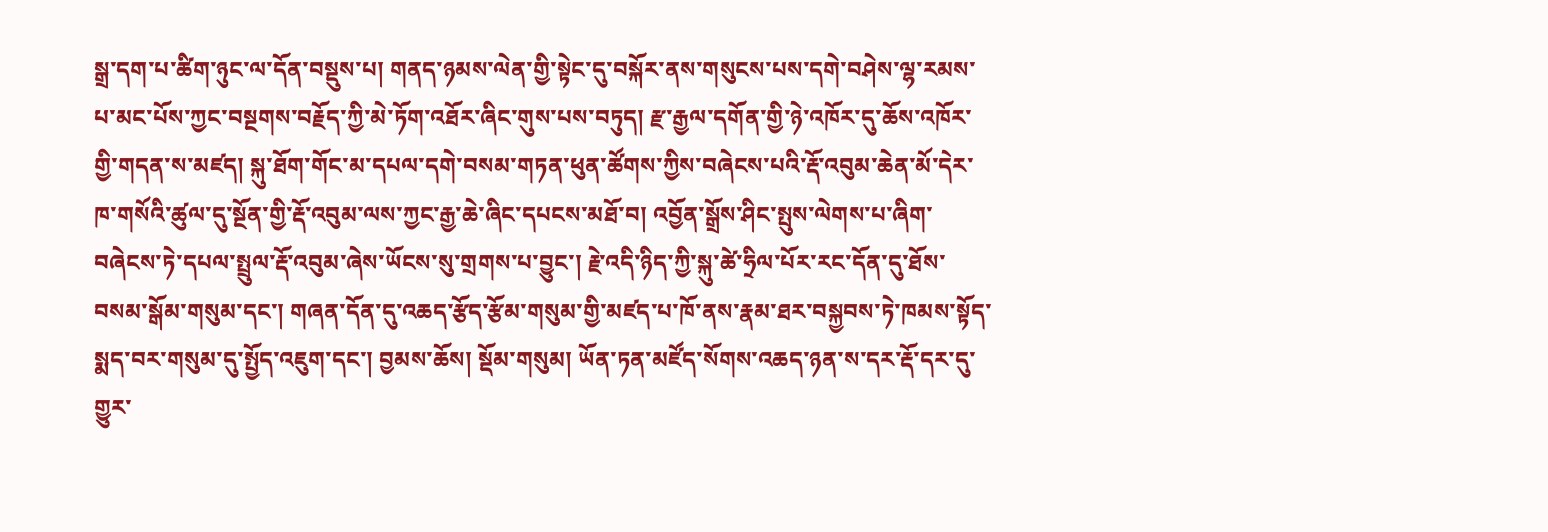སྒྲ་དག་པ་ཚིག་ཉུང་ལ་དོན་བསྡུས་པ། གནད་ཉམས་ལེན་གྱི་སྟེང་དུ་བསྐོར་ནས་གསུངས་པས་དགེ་བཤེས་ལྷ་རམས་པ་མང་པོས་ཀྱང་བསྔགས་བརྗོད་ཀྱི་མེ་ཏོག་འཐོར་ཞིང་གུས་པས་བཏུད། རྫ་རྒྱལ་དགོན་གྱི་ཉེ་འཁོར་དུ་ཆོས་འཁོར་གྱི་གདན་ས་མཛད། སྐུ་ཐོག་གོང་མ་དཔལ་དགེ་བསམ་གཏན་ཕུན་ཚོགས་ཀྱིས་བཞེངས་པའི་རྡོ་འབུམ་ཆེན་མོ་དེར་ཁ་གསོའི་ཚུལ་དུ་སྔོན་གྱི་རྡོ་འབུམ་ལས་ཀྱང་རྒྱ་ཆེ་ཞིང་དཔངས་མཐོ་བ། འབྱོན་སྒྲོས་ཤིང་སྤུས་ལེགས་པ་ཞིག་བཞེངས་ཏེ་དཔལ་སྤྲུལ་རྡོ་འབུམ་ཞེས་ཡོངས་སུ་གྲགས་པ་བྱུང་། རྗེ་འདི་ཉིད་ཀྱི་སྐུ་ཚེ་ཧྲིལ་པོར་རང་དོན་དུ་ཐོས་བསམ་སྒོམ་གསུམ་དང་། གཞན་དོན་དུ་འཆད་རྩོད་རྩོམ་གསུམ་གྱི་མཛད་པ་ཁོ་ནས་རྣམ་ཐར་བསྐྱབས་ཏེ་ཁམས་སྟོད་སྨད་བར་གསུམ་དུ་སྤྱོད་འཇུག་དང་། བྱམས་ཆོས། སྡོམ་གསུམ། ཡོན་ཏན་མཛོད་སོགས་འཆད་ཉན་ས་དར་རྡོ་དར་དུ་གྱུར་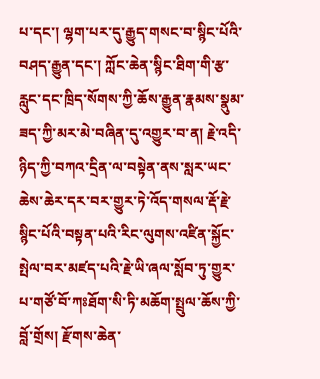པ་དང་། ལྷག་པར་དུ་རྒྱུད་གསང་བ་སྙིང་པོའི་བཤད་རྒྱུན་དང་། ཀློང་ཆེན་སྙིང་ཐིག་གི་རྩ་རླུང་དང་ཁྲིད་སོགས་ཀྱི་ཆོས་རྒྱུན་རྣམས་སྣུམ་ཟད་ཀྱི་མར་མེ་བཞིན་དུ་འགྱུར་བ་ན། རྗེ་འདི་ཉིད་ཀྱི་བཀའ་དྲིན་ལ་བསྟེན་ནས་སླར་ཡང་ཆེས་ཆེར་དར་བར་གྱུར་ཏེ་འོད་གསལ་རྡོ་རྗེ་སྙིང་པོའི་བསྟན་པའི་རིང་ལུགས་འཛིན་སྐྱོང་སྤེལ་བར་མཛད་པའི་རྗེ་ཡི་ཞལ་སློབ་ཏུ་གྱུར་པ་གཙོ་བོ་ཀཿཐོག་སི་ཏི་མཆོག་སྤྲུལ་ཆོས་ཀྱི་བློ་གྲོས། རྫོགས་ཆེན་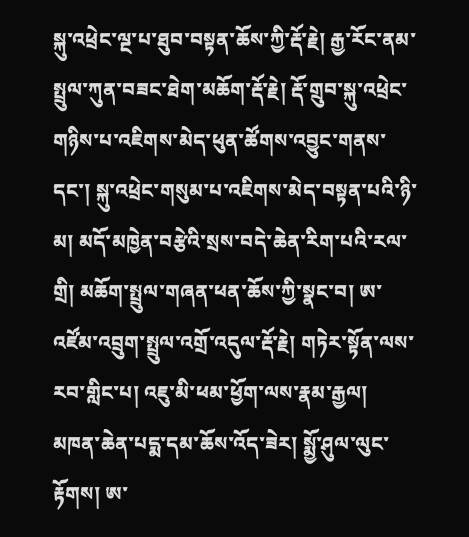སྐུ་འཕྲེང་ལྔ་པ་ཐུབ་བསྟན་ཆོས་ཀྱི་རྡོ་རྗེ། རྒྱ་རོང་ནམ་སྤྲུལ་ཀུན་བཟང་ཐེག་མཆོག་རྡོ་རྗེ། རྡོ་གྲུབ་སྐུ་འཕྲེང་གཉིས་པ་འཇིགས་མེད་ཕུན་ཚོགས་འབྱུང་གནས་དང་། སྐུ་འཕྲེང་གསུམ་པ་འཇིགས་མེད་བསྟན་པའི་ཉི་མ། མདོ་མཁྱེན་བརྩེའི་སྲས་བདེ་ཆེན་རིག་པའི་རལ་གྲི། མཆོག་སྤྲུལ་གཞན་ཕན་ཆོས་ཀྱི་སྣང་བ། ཨ་འཛོམ་འབྲུག་སྤྲུལ་འགྲོ་འདུལ་རྡོ་རྗེ། གཏེར་སྟོན་ལས་རབ་གླིང་པ། འཇུ་མི་ཕམ་ཕྱོག་ལས་རྣམ་རྒྱལ། མཁན་ཆེན་པདྨ་དམ་ཆོས་འོད་ཟེར། སྨྱོ་ཤུལ་ལུང་རྟོགས། ཨ་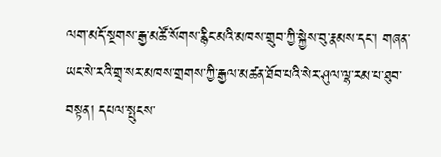ལག་མདོ་སྔགས་རྒྱ་མཚོ་སོགས་རྙིང་མའི་མཁས་གྲུབ་ཀྱི་སྐྱེས་བུ་རྣམས་དང་། གཞན་ཡང་སེ་རའི་གྲྭ་སར་མཁས་གྲགས་ཀྱི་རྒྱལ་མཚན་ཐོབ་པའི་སེར་ཤུལ་ལྷ་རམ་པ་ཐུབ་བསྟན། དཔལ་སྤུངས་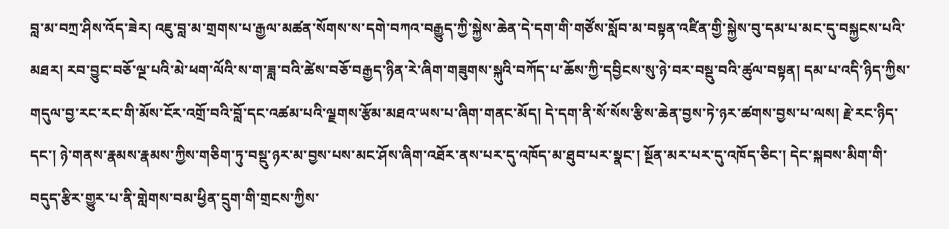བླ་མ་བཀྲ་ཤིས་འོད་ཟེར། འཇུ་བླ་མ་གྲགས་པ་རྒྱལ་མཚན་སོགས་ས་དགེ་བཀའ་བརྒྱུད་ཀྱི་སྐྱེས་ཆེན་དེ་དག་གི་གཙོས་སློབ་མ་བསྟན་འཛིན་གྱི་སྐྱེས་བུ་དམ་པ་མང་དུ་བསྐྱངས་པའི་མཐར། རབ་བྱུང་བཅོ་ལྔ་པའི་མེ་ཕག་ལོའི་ས་ག་ཟླ་བའི་ཚེས་བཅོ་བརྒྱད་ཉིན་རེ་ཞིག་གཟུགས་སྐུའི་བཀོད་པ་ཆོས་ཀྱི་དབྱིངས་སུ་ཉེ་བར་བསྡུ་བའི་ཚུལ་བསྟན། དམ་པ་འདི་ཉིད་ཀྱིས་གདུལ་བྱ་རང་རང་གི་མོས་ངོར་འགྲོ་བའི་བློ་དང་འཚམ་པའི་ལྗགས་རྩོམ་མཐའ་ཡས་པ་ཞིག་གནང་མོད། དེ་དག་ནི་སོ་སོས་རྩིས་ཆེན་བྱས་ཏེ་ཉར་ཚགས་བྱས་པ་ལས། རྗེ་རང་ཉིད་དང་། ཉེ་གནས་རྣམས་རྣམས་ཀྱིས་གཅིག་ཏུ་བསྡུ་ཉར་མ་བྱས་པས་མང་ཤོས་ཞིག་འཐོར་ནས་པར་དུ་འཁོད་མ་ཐུབ་པར་སྣང་། སྔོན་མར་པར་དུ་འཁོད་ཅིང་། དེང་སྐབས་མིག་གི་བདུད་རྩིར་གྱུར་པ་ནི་གླེགས་བམ་ཕྱིན་དྲུག་གི་གྲངས་ཀྱིས་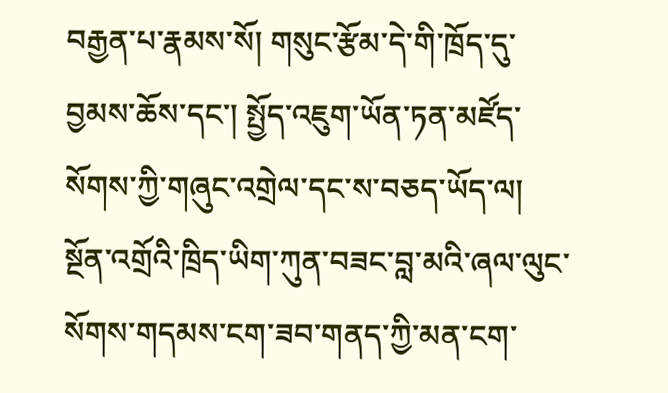བརྒྱན་པ་རྣམས་སོ། གསུང་རྩོམ་དེ་གི་ཁྲོད་དུ་བྱམས་ཆོས་དང་། སྤྱོད་འཇུག་ཡོན་ཏན་མཛོད་སོགས་ཀྱི་གཞུང་འགྲེལ་དང་ས་བཅད་ཡོད་ལ། སྔོན་འགྲོའི་ཁྲིད་ཡིག་ཀུན་བཟང་བླ་མའི་ཞལ་ལུང་སོགས་གདམས་ངག་ཟབ་གནད་ཀྱི་མན་ངག་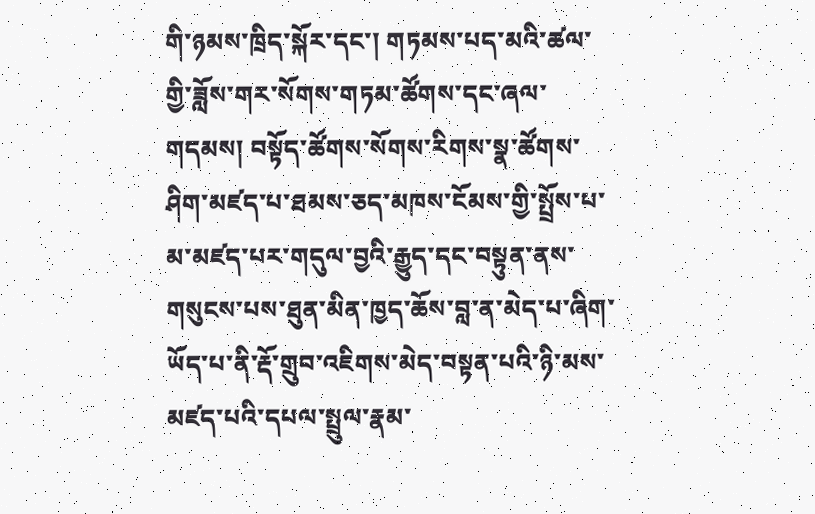གི་ཉམས་ཁྲིད་སྐོར་དང་། གཏམས་པད་མའི་ཚལ་གྱི་ཟློས་གར་སོགས་གཏམ་ཚོགས་དང་ཞལ་གདམས། བསྟོད་ཚོགས་སོགས་རིགས་སྣ་ཚོགས་ཤིག་མཛད་པ་ཐམས་ཅད་མཁས་ངོམས་གྱི་སྤྲོས་པ་མ་མཛད་པར་གདུལ་བྱའི་རྒྱུད་དང་བསྟུན་ནས་གསུངས་པས་ཐུན་མིན་ཁྱད་ཆོས་བླ་ན་མེད་པ་ཞིག་ཡོད་པ་ནི་རྡོ་གྲུབ་འཇིགས་མེད་བསྟན་པའི་ཉི་མས་མཛད་པའི་དཔལ་སྤྲུལ་རྣམ་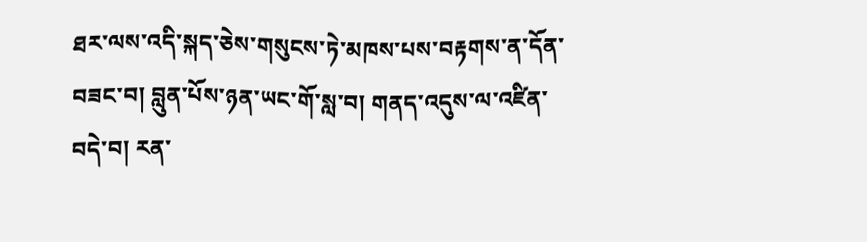ཐར་ལས་འདི་སྐད་ཅེས་གསུངས་ཏེ་མཁས་པས་བརྟགས་ན་དོན་བཟང་བ། བླུན་པོས་ཉན་ཡང་གོ་སླ་བ། གནད་འདུས་ལ་འཛིན་བདེ་བ། རན་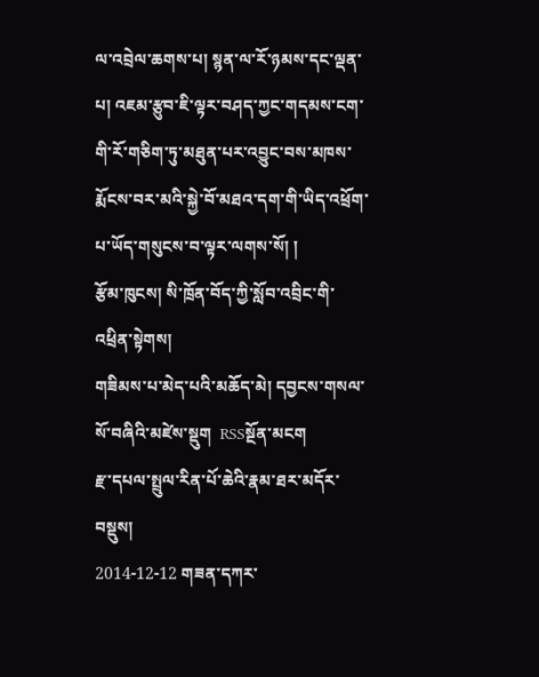ལ་འབྲེལ་ཆགས་པ། སྙན་ལ་རོ་ཉམས་དང་ལྡན་པ། འཇམ་རྩུབ་ཇི་ལྟར་བཤད་ཀྱང་གདམས་ངག་གི་རོ་གཅིག་ཏུ་མཐུན་པར་འབྱུང་བས་མཁས་རྨོངས་བར་མའི་སྐྱེ་བོ་མཐའ་དག་གི་ཡིད་འཕྲོག་པ་ཡོད་གསུངས་བ་ལྟར་ལགས་སོ། །
རྩོམ་ཁུངས། སི་ཁྲོན་བོད་ཀྱི་སློབ་འབྲིང་གི་འཕྲིན་སྟེགས།
གཟིམས་པ་མེད་པའི་མཆོད་མེ། དབྱངས་གསལ་སོ་བཞིའི་མཛེས་སྡུག  RSSསྔོན་མངག
རྫ་དཔལ་སྤྲུལ་རིན་པོ་ཆེའི་རྣམ་ཐར་མདོར་བསྡུས།
2014-12-12 གཟན་དཀར་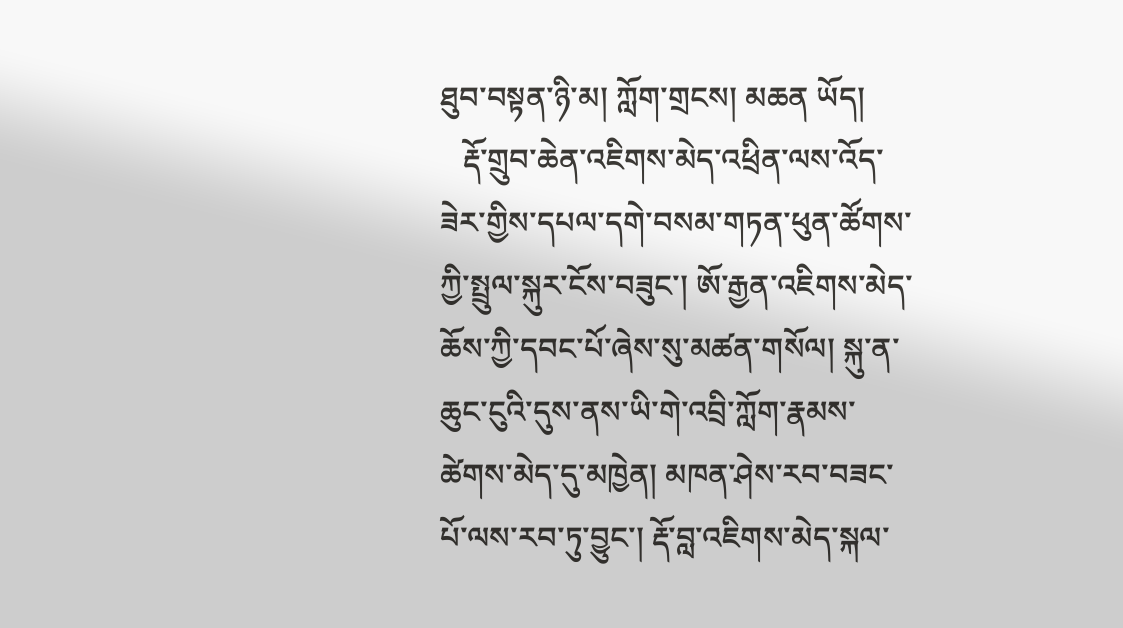ཐུབ་བསྟན་ཉི་མ། ཀློག་གྲངས། མཆན ཡོད།
   རྡོ་གྲུབ་ཆེན་འཇིགས་མེད་འཕྲིན་ལས་འོད་ཟེར་གྱིས་དཔལ་དགེ་བསམ་གཏན་ཕུན་ཚོགས་ཀྱི་སྤྲུལ་སྐུར་ངོས་བཟུང་། ཨོ་རྒྱན་འཇིགས་མེད་ཆོས་ཀྱི་དབང་པོ་ཞེས་སུ་མཚན་གསོལ། སྐུ་ན་ཆུང་ངུའི་དུས་ནས་ཡི་གེ་འབྲི་ཀློག་རྣམས་ཚེགས་མེད་དུ་མཁྱེན། མཁན་ཤེས་རབ་བཟང་པོ་ལས་རབ་ཏུ་བྱུང་། རྡོ་བླ་འཇིགས་མེད་སྐལ་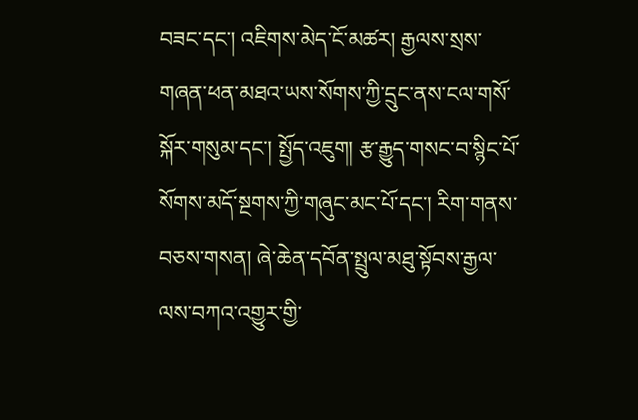བཟང་དང་། འཇིགས་མེད་ངོ་མཚར། རྒྱལས་སྲས་གཞན་ཕན་མཐའ་ཡས་སོགས་ཀྱི་དྲུང་ནས་ངལ་གསོ་སྐོར་གསུམ་དང་། སྤྱོད་འཇུག། རྩ་རྒྱུད་གསང་བ་སྙིང་པོ་སོགས་མདོ་སྔགས་ཀྱི་གཞུང་མང་པོ་དང་། རིག་གནས་བཅས་གསན། ཞེ་ཆེན་དབོན་སྤྲུལ་མཐུ་སྟོབས་རྒྱལ་ལས་བཀའ་འགྱུར་གྱི་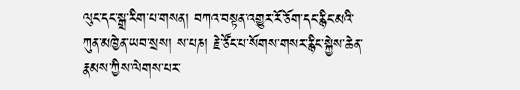ལུང་དང་སྒྲ་རིག་པ་གསན། བཀའ་བསྟན་འགྱུར་རོ་ཅོག་དང་རྙིང་མའི་ཀུན་མཁྱེན་ཡབ་སྲས། ས་པཎ། རྗེ་ཙོང་པ་སོགས་གསར་རྙིང་སྐྱེས་ཆེན་རྣམས་ཀྱིས་ལེགས་པར་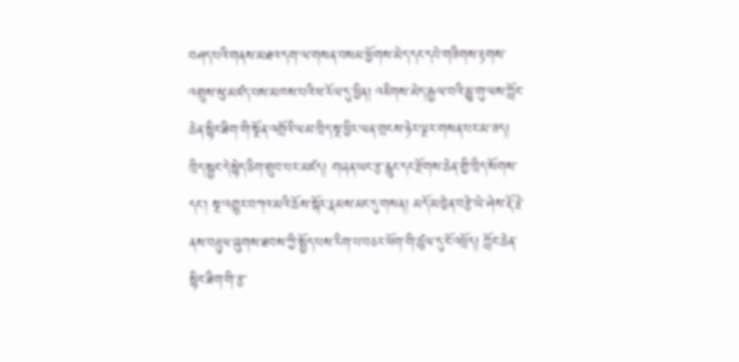བཤད་པའི་གནས་མཐའ་དག་ལ་གསན་བསམ་ཕྱོགས་མེད་དང་དཔེ་གཟིགས་རྟགས་འགྲུས་སུ་མཛད་པས་མཁས་པའི་ཕ་རོལ་དུ་ཕྱིན། འཇིགས་མེད་རྒྱལ་བའི་མྱུ་གུ་ལས་ཀློང་ཆེན་སྙིང་ཐིག་གི་སྔོན་འགྲོའི་ལམ་ཁྲིད་སྔ་ཕྱིར་ལན་གྲངས་ཉེར་ལྔར་གསན་པར་མ་ཟད། ཁྲིད་སྦྱང་དེ་སྙེད་ཅིག་གྲུབ་པར་མཛད། གཞན་ཡང་རྩ་རླུང་དང་རྫོགས་ཆེན་གྱི་ཁྲིད་སོགས་དང་། སྔ་འགྱུར་བཀའ་མའི་ཆོས་སྐོར་རྣམས་མང་དུ་གསན། མདོ་མཁྱེན་བརྩེ་ཡེ་ཤེས་རྡོ་རྗེ་ནས་བརྟུལ་ཞུགས་ཐབས་ཀྱི་སྤྱོད་པས་རིག་པ་བཅར་ཕོག་གི་ཚུལ་དུ་ངོ་འཕྲོད། ཀློང་ཆེན་སྙིང་ཐིག་གི་རྩ་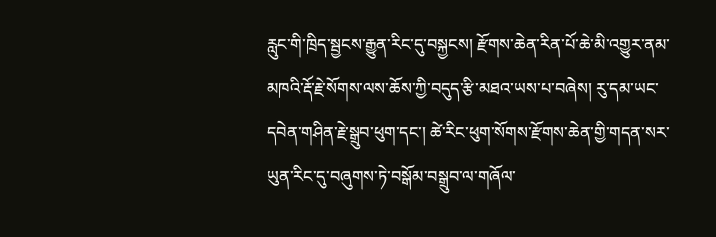རླུང་གི་ཁྲིད་སྦྱངས་རྒྱུན་རིང་དུ་བསྐྱངས། རྫོགས་ཆེན་རིན་པོ་ཆེ་མི་འགྱུར་ནམ་མཁའི་རྡོ་རྗེ་སོགས་ལས་ཆོས་ཀྱི་བདུད་རྩི་མཐའ་ཡས་པ་བཞེས། རུ་དམ་ཡང་དབེན་གཤིན་རྗེ་སྒྲུབ་ཕུག་དང་། ཚེ་རིང་ཕུག་སོགས་རྫོགས་ཆེན་གྱི་གདན་སར་ཡུན་རིང་དུ་བཞུགས་ཏེ་བསྒོམ་བསྒྲུབ་ལ་གཞོལ་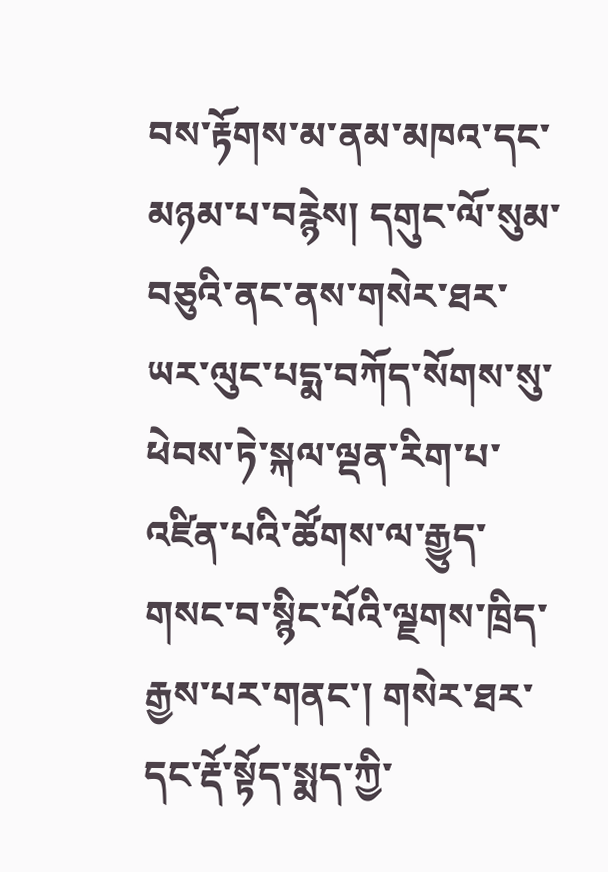བས་རྟོགས་མ་ནམ་མཁའ་དང་མཉམ་པ་བརྙེས། དགུང་ལོ་སུམ་བཅུའི་ནང་ནས་གསེར་ཐར་ཡར་ལུང་པདྨ་བཀོད་སོགས་སུ་ཕེབས་ཏེ་སྐལ་ལྡན་རིག་པ་འཛིན་པའི་ཚོགས་ལ་རྒྱུད་གསང་བ་སྙིང་པོའི་ལྗགས་ཁྲིད་རྒྱས་པར་གནང་། གསེར་ཐར་དང་རྡོ་སྟོད་སྨད་ཀྱི་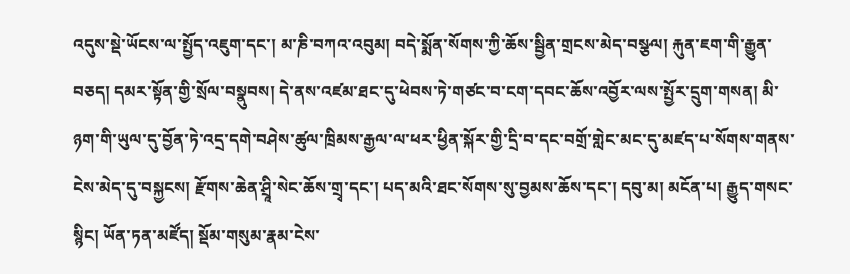འདུས་སྡེ་ཡོངས་ལ་སྤྱོད་འཇུག་དང་། མ་ཎི་བཀའ་འབུམ། བདེ་སྨོན་སོགས་ཀྱི་ཆོས་སྦྱིན་གྲངས་མེད་བསྩལ། རྐུན་ཇག་གི་རྒྱུན་བཅད། དམར་སྟོན་གྱི་སྲོལ་བསྣུབས། དེ་ནས་འཛམ་ཐང་དུ་ཕེབས་ཏེ་གཙང་བ་ངག་དབང་ཆོས་འབྱོར་ལས་སྤྱོར་དྲུག་གསན། མི་ཉག་གི་ཡུལ་དུ་བྱོན་ཏེ་འདྲ་དགེ་བཤེས་ཚུལ་ཁྲིམས་རྒྱལ་ལ་ཕར་ཕྱིན་སྐོར་གྱི་དྲི་བ་དང་བགྲོ་གླེང་མང་དུ་མཛད་པ་སོགས་གནས་ངེས་མེད་དུ་བསྐྱངས། རྫོགས་ཆེན་ཤྲཱི་སེང་ཆོས་གྲྭ་དང་། པད་མའི་ཐང་སོགས་སུ་བྱམས་ཆོས་དང་། དབུ་མ། མངོན་པ། རྒྱུད་གསང་སྙིང། ཡོན་ཏན་མཛོད། སྡོམ་གསུམ་རྣམ་ངེས་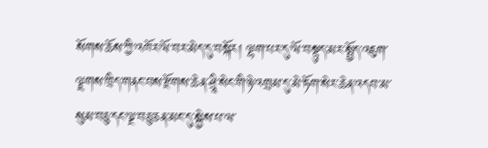སོགས་ཆོས་ཀྱི་འཁོར་ལོ་བར་མེད་དུ་བསྐོར། ལྷག་པར་དུ་ལོ་བསྟུད་མར་སྤྱོད་འཇུག་ལྗགས་ཁྲིད་གནང་བས་རྫོགས་ཆེན་ཤྲཱི་སེང་གི་ཉེ་འགྲམ་དུ་མེ་ཏོག་སེར་ཆེན་འདབ་མ་སུམ་བཅུ་དང་ལྔ་བཅུ་ཅན་མང་དུ་སྐྱེས་པ་ལ་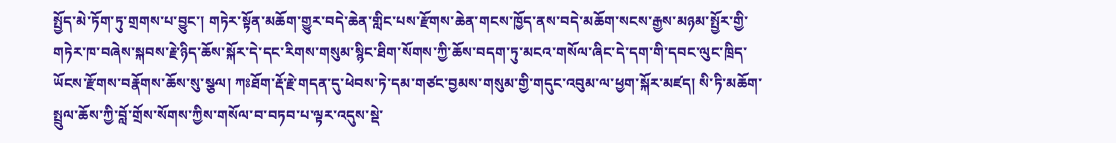སྤྱོད་མེ་ཏོག་ཏུ་གྲགས་པ་བྱུང་། གཏེར་སྟོན་མཆོག་གྱུར་བདེ་ཆེན་གླིང་པས་རྫོགས་ཆེན་གངས་ཁྱོད་ནས་བདེ་མཆོག་སངས་རྒྱས་མཉམ་སྤྱོར་གྱི་གཏེར་ཁ་བཞེས་སྐབས་རྗེ་ཉིད་ཆོས་སྐོར་དེ་དང་རིགས་གསུམ་སྙིང་ཐིག་སོགས་ཀྱི་ཆོས་བདག་ཏུ་མངའ་གསོལ་ཞིང་དེ་དག་གི་དབང་ལུང་ཁྲིད་ཡོངས་རྫོགས་བརྣོགས་ཆོས་སུ་སྩལ། ཀཿཐོག་རྡོ་རྗེ་གདན་དུ་ཕེབས་ཏེ་དམ་གཙང་བྱམས་གསུམ་གྱི་གདུང་འབུམ་ལ་ཕྱག་སྐོར་མཛད། སི་ཏི་མཆོག་སྤྲུལ་ཆོས་ཀྱི་བློ་གྲོས་སོགས་ཀྱིས་གསོལ་བ་བཏབ་པ་ལྟར་འདུས་སྡེ་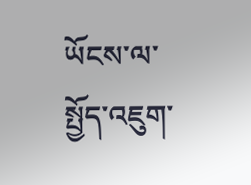ཡོངས་ལ་སྤྱོད་འཇུག་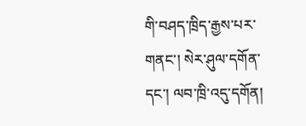གི་བཤད་ཁྲིད་རྒྱས་པར་གནང་། སེར་ཤུལ་དགོན་དང་། ལབ་ཁྲི་འདུ་དགོན།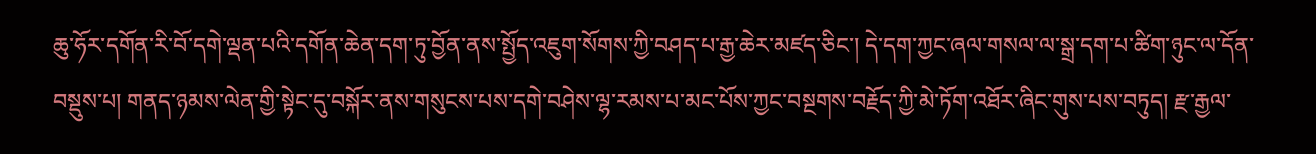ཆུ་ཧོར་དགོན་རི་བོ་དགེ་ལྡན་པའི་དགོན་ཆེན་དག་ཏུ་བྱོན་ནས་སྤྱོད་འཇུག་སོགས་ཀྱི་བཤད་པ་རྒྱ་ཆེར་མཛད་ཅིང་། དེ་དག་ཀྱང་ཞལ་གསལ་ལ་སྒྲ་དག་པ་ཚིག་ཉུང་ལ་དོན་བསྡུས་པ། གནད་ཉམས་ལེན་གྱི་སྟེང་དུ་བསྐོར་ནས་གསུངས་པས་དགེ་བཤེས་ལྷ་རམས་པ་མང་པོས་ཀྱང་བསྔགས་བརྗོད་ཀྱི་མེ་ཏོག་འཐོར་ཞིང་གུས་པས་བཏུད། རྫ་རྒྱལ་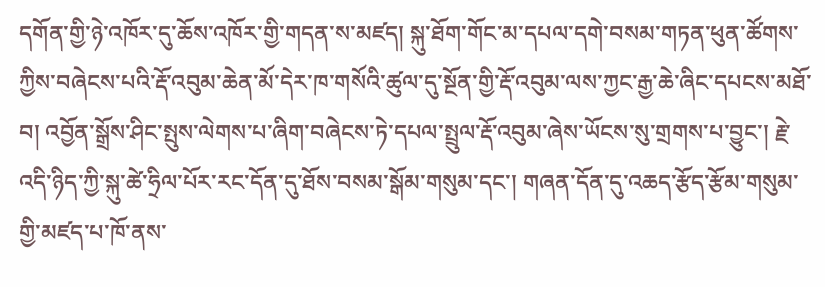དགོན་གྱི་ཉེ་འཁོར་དུ་ཆོས་འཁོར་གྱི་གདན་ས་མཛད། སྐུ་ཐོག་གོང་མ་དཔལ་དགེ་བསམ་གཏན་ཕུན་ཚོགས་ཀྱིས་བཞེངས་པའི་རྡོ་འབུམ་ཆེན་མོ་དེར་ཁ་གསོའི་ཚུལ་དུ་སྔོན་གྱི་རྡོ་འབུམ་ལས་ཀྱང་རྒྱ་ཆེ་ཞིང་དཔངས་མཐོ་བ། འབྱོན་སྒྲོས་ཤིང་སྤུས་ལེགས་པ་ཞིག་བཞེངས་ཏེ་དཔལ་སྤྲུལ་རྡོ་འབུམ་ཞེས་ཡོངས་སུ་གྲགས་པ་བྱུང་། རྗེ་འདི་ཉིད་ཀྱི་སྐུ་ཚེ་ཧྲིལ་པོར་རང་དོན་དུ་ཐོས་བསམ་སྒོམ་གསུམ་དང་། གཞན་དོན་དུ་འཆད་རྩོད་རྩོམ་གསུམ་གྱི་མཛད་པ་ཁོ་ནས་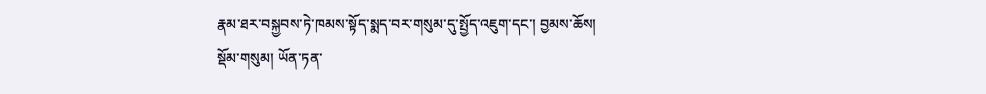རྣམ་ཐར་བསྐྱབས་ཏེ་ཁམས་སྟོད་སྨད་བར་གསུམ་དུ་སྤྱོད་འཇུག་དང་། བྱམས་ཆོས། སྡོམ་གསུམ། ཡོན་ཏན་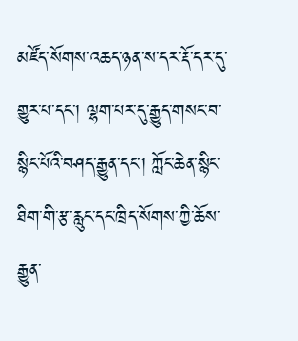མཛོད་སོགས་འཆད་ཉན་ས་དར་རྡོ་དར་དུ་གྱུར་པ་དང་། ལྷག་པར་དུ་རྒྱུད་གསང་བ་སྙིང་པོའི་བཤད་རྒྱུན་དང་། ཀློང་ཆེན་སྙིང་ཐིག་གི་རྩ་རླུང་དང་ཁྲིད་སོགས་ཀྱི་ཆོས་རྒྱུན་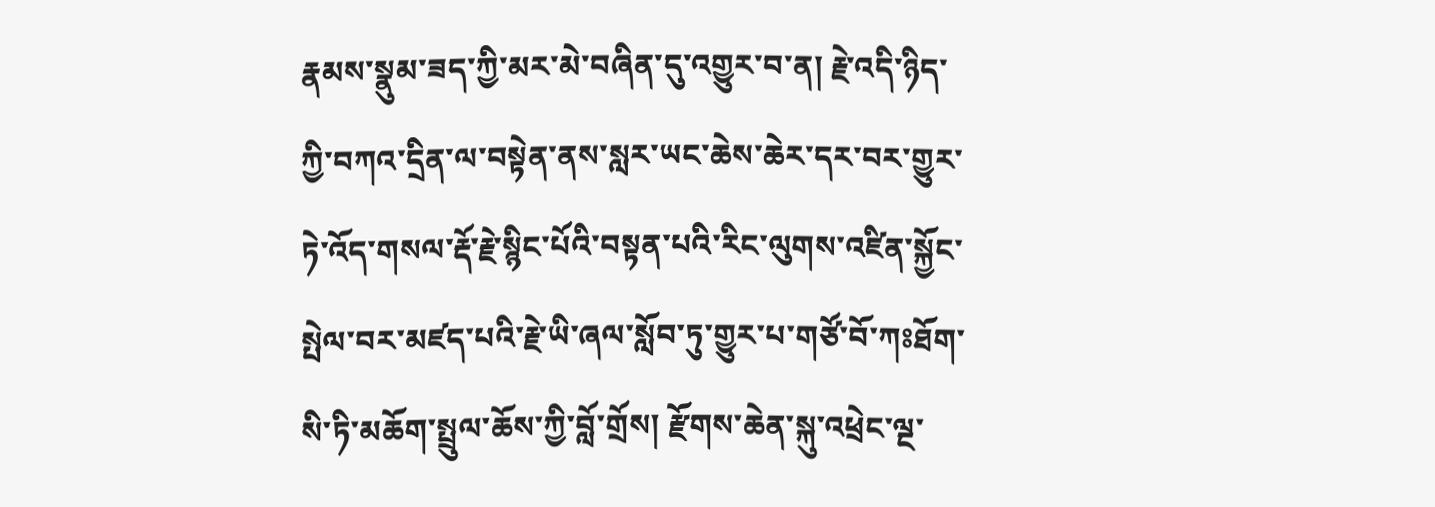རྣམས་སྣུམ་ཟད་ཀྱི་མར་མེ་བཞིན་དུ་འགྱུར་བ་ན། རྗེ་འདི་ཉིད་ཀྱི་བཀའ་དྲིན་ལ་བསྟེན་ནས་སླར་ཡང་ཆེས་ཆེར་དར་བར་གྱུར་ཏེ་འོད་གསལ་རྡོ་རྗེ་སྙིང་པོའི་བསྟན་པའི་རིང་ལུགས་འཛིན་སྐྱོང་སྤེལ་བར་མཛད་པའི་རྗེ་ཡི་ཞལ་སློབ་ཏུ་གྱུར་པ་གཙོ་བོ་ཀཿཐོག་སི་ཏི་མཆོག་སྤྲུལ་ཆོས་ཀྱི་བློ་གྲོས། རྫོགས་ཆེན་སྐུ་འཕྲེང་ལྔ་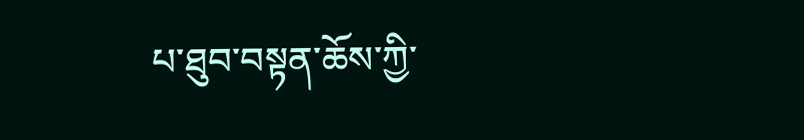པ་ཐུབ་བསྟན་ཆོས་ཀྱི་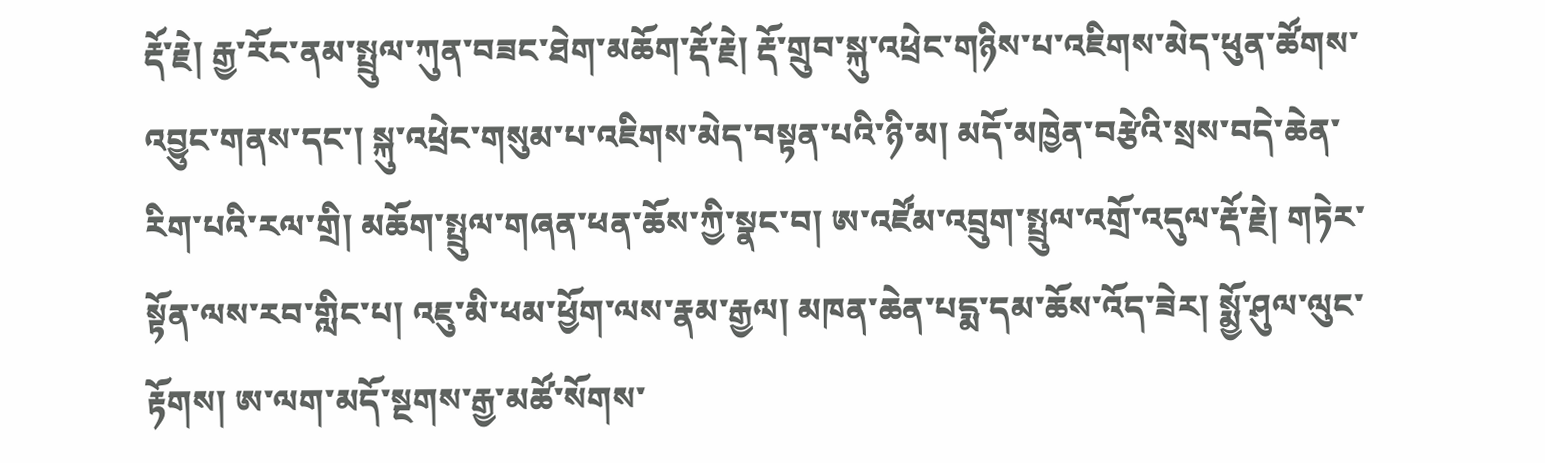རྡོ་རྗེ། རྒྱ་རོང་ནམ་སྤྲུལ་ཀུན་བཟང་ཐེག་མཆོག་རྡོ་རྗེ། རྡོ་གྲུབ་སྐུ་འཕྲེང་གཉིས་པ་འཇིགས་མེད་ཕུན་ཚོགས་འབྱུང་གནས་དང་། སྐུ་འཕྲེང་གསུམ་པ་འཇིགས་མེད་བསྟན་པའི་ཉི་མ། མདོ་མཁྱེན་བརྩེའི་སྲས་བདེ་ཆེན་རིག་པའི་རལ་གྲི། མཆོག་སྤྲུལ་གཞན་ཕན་ཆོས་ཀྱི་སྣང་བ། ཨ་འཛོམ་འབྲུག་སྤྲུལ་འགྲོ་འདུལ་རྡོ་རྗེ། གཏེར་སྟོན་ལས་རབ་གླིང་པ། འཇུ་མི་ཕམ་ཕྱོག་ལས་རྣམ་རྒྱལ། མཁན་ཆེན་པདྨ་དམ་ཆོས་འོད་ཟེར། སྨྱོ་ཤུལ་ལུང་རྟོགས། ཨ་ལག་མདོ་སྔགས་རྒྱ་མཚོ་སོགས་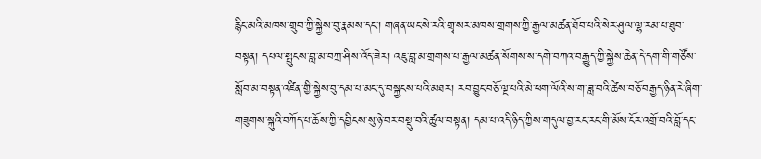རྙིང་མའི་མཁས་གྲུབ་ཀྱི་སྐྱེས་བུ་རྣམས་དང་། གཞན་ཡང་སེ་རའི་གྲྭ་སར་མཁས་གྲགས་ཀྱི་རྒྱལ་མཚན་ཐོབ་པའི་སེར་ཤུལ་ལྷ་རམ་པ་ཐུབ་བསྟན། དཔལ་སྤུངས་བླ་མ་བཀྲ་ཤིས་འོད་ཟེར། འཇུ་བླ་མ་གྲགས་པ་རྒྱལ་མཚན་སོགས་ས་དགེ་བཀའ་བརྒྱུད་ཀྱི་སྐྱེས་ཆེན་དེ་དག་གི་གཙོས་སློབ་མ་བསྟན་འཛིན་གྱི་སྐྱེས་བུ་དམ་པ་མང་དུ་བསྐྱངས་པའི་མཐར། རབ་བྱུང་བཅོ་ལྔ་པའི་མེ་ཕག་ལོའི་ས་ག་ཟླ་བའི་ཚེས་བཅོ་བརྒྱད་ཉིན་རེ་ཞིག་གཟུགས་སྐུའི་བཀོད་པ་ཆོས་ཀྱི་དབྱིངས་སུ་ཉེ་བར་བསྡུ་བའི་ཚུལ་བསྟན། དམ་པ་འདི་ཉིད་ཀྱིས་གདུལ་བྱ་རང་རང་གི་མོས་ངོར་འགྲོ་བའི་བློ་དང་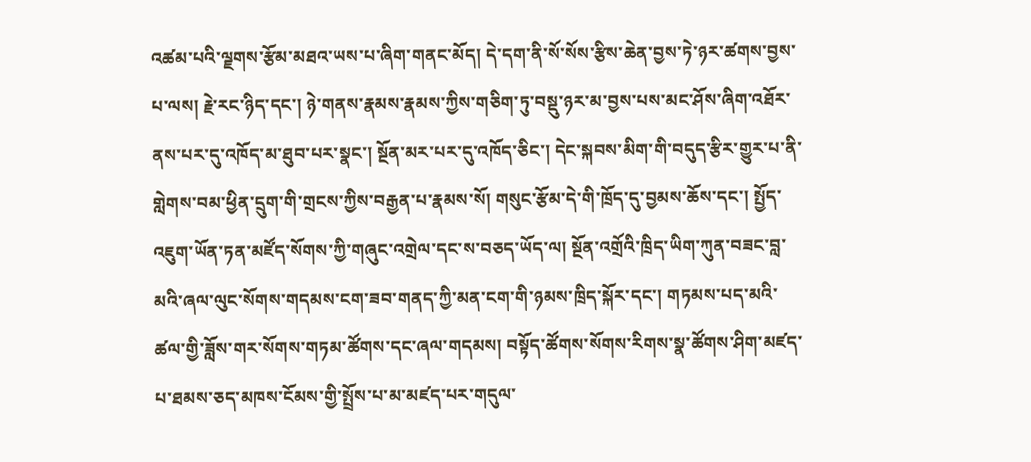འཚམ་པའི་ལྗགས་རྩོམ་མཐའ་ཡས་པ་ཞིག་གནང་མོད། དེ་དག་ནི་སོ་སོས་རྩིས་ཆེན་བྱས་ཏེ་ཉར་ཚགས་བྱས་པ་ལས། རྗེ་རང་ཉིད་དང་། ཉེ་གནས་རྣམས་རྣམས་ཀྱིས་གཅིག་ཏུ་བསྡུ་ཉར་མ་བྱས་པས་མང་ཤོས་ཞིག་འཐོར་ནས་པར་དུ་འཁོད་མ་ཐུབ་པར་སྣང་། སྔོན་མར་པར་དུ་འཁོད་ཅིང་། དེང་སྐབས་མིག་གི་བདུད་རྩིར་གྱུར་པ་ནི་གླེགས་བམ་ཕྱིན་དྲུག་གི་གྲངས་ཀྱིས་བརྒྱན་པ་རྣམས་སོ། གསུང་རྩོམ་དེ་གི་ཁྲོད་དུ་བྱམས་ཆོས་དང་། སྤྱོད་འཇུག་ཡོན་ཏན་མཛོད་སོགས་ཀྱི་གཞུང་འགྲེལ་དང་ས་བཅད་ཡོད་ལ། སྔོན་འགྲོའི་ཁྲིད་ཡིག་ཀུན་བཟང་བླ་མའི་ཞལ་ལུང་སོགས་གདམས་ངག་ཟབ་གནད་ཀྱི་མན་ངག་གི་ཉམས་ཁྲིད་སྐོར་དང་། གཏམས་པད་མའི་ཚལ་གྱི་ཟློས་གར་སོགས་གཏམ་ཚོགས་དང་ཞལ་གདམས། བསྟོད་ཚོགས་སོགས་རིགས་སྣ་ཚོགས་ཤིག་མཛད་པ་ཐམས་ཅད་མཁས་ངོམས་གྱི་སྤྲོས་པ་མ་མཛད་པར་གདུལ་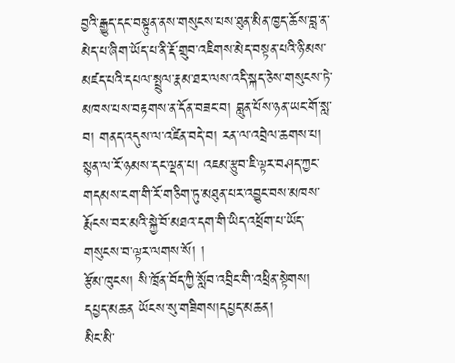བྱའི་རྒྱུད་དང་བསྟུན་ནས་གསུངས་པས་ཐུན་མིན་ཁྱད་ཆོས་བླ་ན་མེད་པ་ཞིག་ཡོད་པ་ནི་རྡོ་གྲུབ་འཇིགས་མེད་བསྟན་པའི་ཉི་མས་མཛད་པའི་དཔལ་སྤྲུལ་རྣམ་ཐར་ལས་འདི་སྐད་ཅེས་གསུངས་ཏེ་མཁས་པས་བརྟགས་ན་དོན་བཟང་བ། བླུན་པོས་ཉན་ཡང་གོ་སླ་བ། གནད་འདུས་ལ་འཛིན་བདེ་བ། རན་ལ་འབྲེལ་ཆགས་པ། སྙན་ལ་རོ་ཉམས་དང་ལྡན་པ། འཇམ་རྩུབ་ཇི་ལྟར་བཤད་ཀྱང་གདམས་ངག་གི་རོ་གཅིག་ཏུ་མཐུན་པར་འབྱུང་བས་མཁས་རྨོངས་བར་མའི་སྐྱེ་བོ་མཐའ་དག་གི་ཡིད་འཕྲོག་པ་ཡོད་གསུངས་བ་ལྟར་ལགས་སོ། །
རྩོམ་ཁུངས། སི་ཁྲོན་བོད་ཀྱི་སློབ་འབྲིང་གི་འཕྲིན་སྟེགས།
དཔྱད་མཆན ཡོངས་སུ་གཟིགས།དཔྱད་མཆན།
མིང་མི་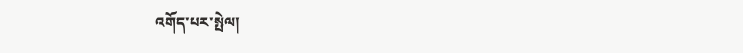འགོད་པར་སྤེལ།